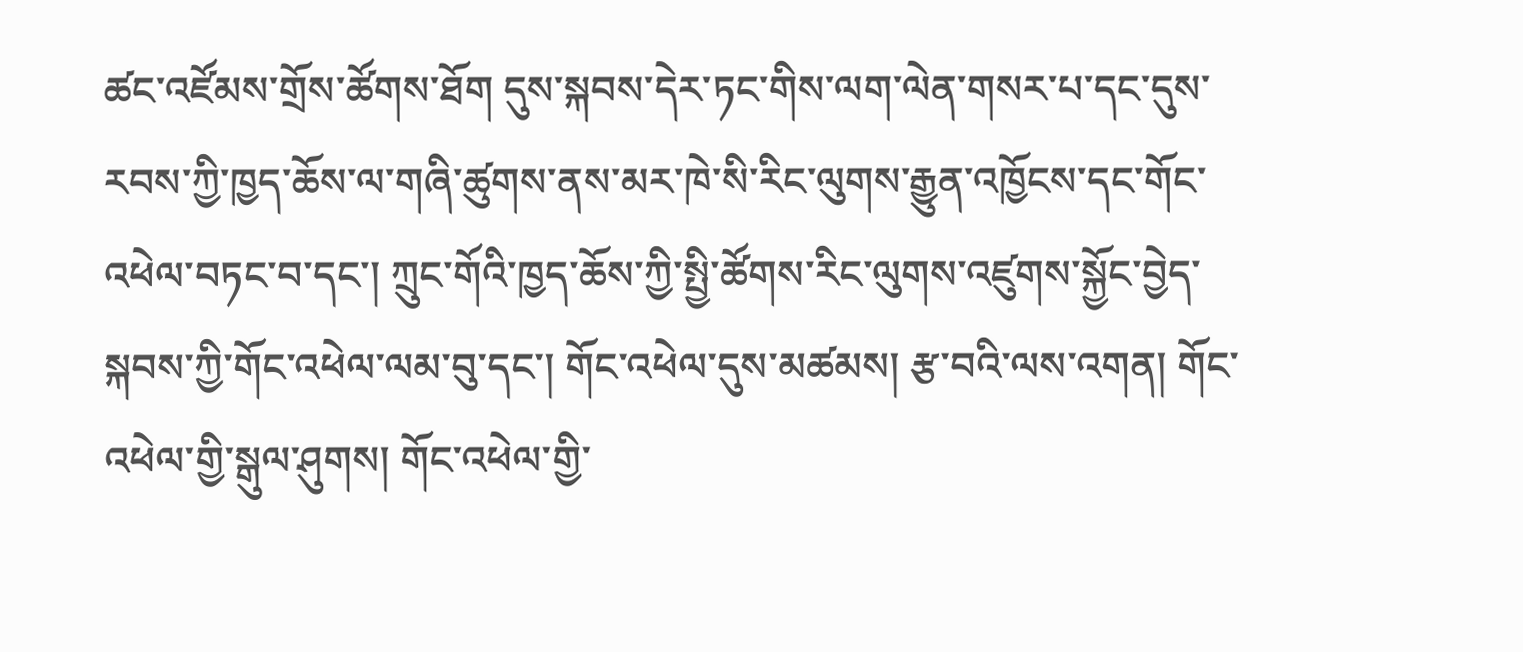ཚང་འཛོམས་གྲོས་ཚོགས་ཐོག དུས་སྐབས་དེར་ཏང་གིས་ལག་ལེན་གསར་པ་དང་དུས་རབས་ཀྱི་ཁྱད་ཆོས་ལ་གཞི་ཚུགས་ནས་མར་ཁེ་སི་རིང་ལུགས་རྒྱུན་འཁྱོངས་དང་གོང་འཕེལ་བཏང་བ་དང་། ཀྲུང་གོའི་ཁྱད་ཆོས་ཀྱི་སྤྱི་ཚོགས་རིང་ལུགས་འཛུགས་སྐྱོང་བྱེད་སྐབས་ཀྱི་གོང་འཕེལ་ལམ་བུ་དང་། གོང་འཕེལ་དུས་མཚམས། རྩ་བའི་ལས་འགན། གོང་འཕེལ་གྱི་སྒུལ་ཤུགས། གོང་འཕེལ་གྱི་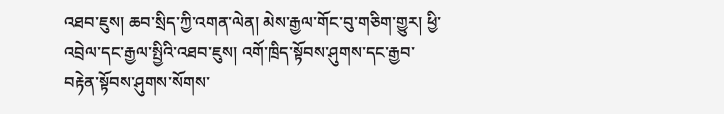འཐབ་ཇུས། ཆབ་སྲིད་ཀྱི་འགན་ལེན། མེས་རྒྱལ་གོང་བུ་གཅིག་གྱུར། ཕྱི་འབྲེལ་དང་རྒྱལ་སྤྱིའི་འཐབ་ཇུས། འགོ་ཁྲིད་སྟོབས་ཤུགས་དང་རྒྱབ་བརྟེན་སྟོབས་ཤུགས་སོགས་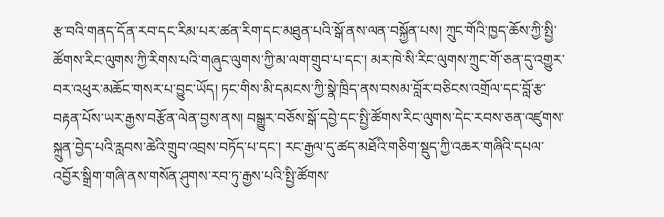རྩ་བའི་གནད་དོན་རབ་དང་རིམ་པར་ཚན་རིག་དང་མཐུན་པའི་སྒོ་ནས་ལན་བསྐྱོན་པས། ཀྲུང་གོའི་ཁྱད་ཆོས་ཀྱི་སྤྱི་ཚོགས་རིང་ལུགས་ཀྱི་རིགས་པའི་གཞུང་ལུགས་ཀྱི་མ་ལག་གྲུབ་པ་དང་། མར་ཁེ་སི་རིང་ལུགས་ཀྲུང་གོ་ཅན་དུ་འགྱུར་བར་འཕུར་མཆོང་གསར་པ་བྱུང་ཡོད། ཏང་གིས་མི་དམངས་ཀྱི་སྣེ་ཁྲིད་ནས་བསམ་བློར་བཅིངས་འགྲོལ་དང་བློ་རྩ་བརྟན་པོས་ཡར་རྒྱས་བརྩོན་ལེན་བྱས་ནས། བསྒྱུར་བཅོས་སྒོ་དབྱེ་དང་སྤྱི་ཚོགས་རིང་ལུགས་དེང་རབས་ཅན་འཛུགས་སྐྲུན་བྱེད་པའི་རླབས་ཆེའི་གྲུབ་འབྲས་བཏོད་པ་དང་། རང་རྒྱལ་དུ་ཚད་མཐོའི་གཅིག་སྡུད་ཀྱི་འཆར་གཞིའི་དཔལ་འབྱོར་སྒྲིག་གཞི་ནས་གསོན་ཤུགས་རབ་ཏུ་རྒྱས་པའི་སྤྱི་ཚོགས་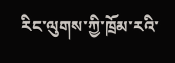རིང་ལུགས་ཀྱི་ཁྲོམ་རའི་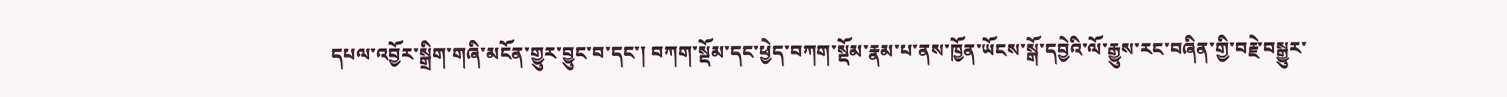དཔལ་འབྱོར་སྒྲིག་གཞི་མངོན་གྱུར་བྱུང་བ་དང་། བཀག་སྡོམ་དང་ཕྱེད་བཀག་སྡོམ་རྣམ་པ་ནས་ཁྱོན་ཡོངས་སྒོ་དབྱེའི་ལོ་རྒྱུས་རང་བཞིན་གྱི་བརྗེ་བསྒྱུར་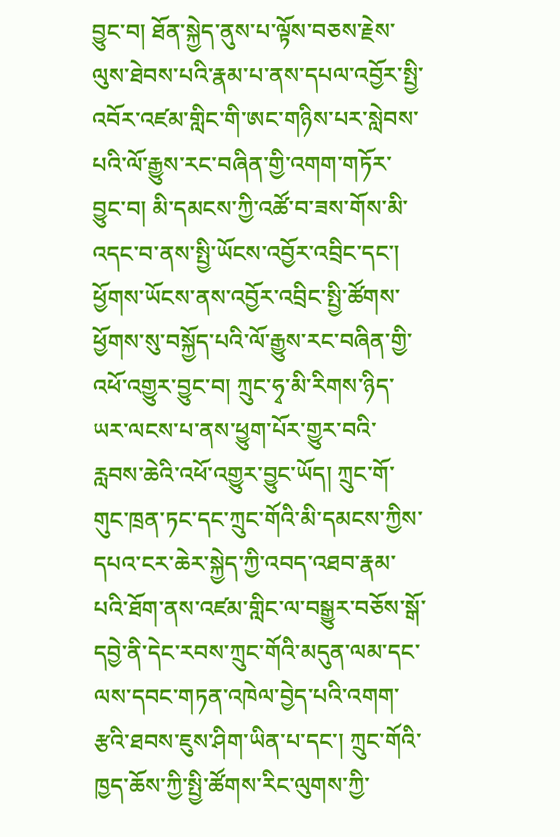བྱུང་བ། ཐོན་སྐྱེད་ནུས་པ་ལྟོས་བཅས་རྗེས་ལུས་ཐེབས་པའི་རྣམ་པ་ནས་དཔལ་འབྱོར་སྤྱི་འབོར་འཛམ་གླིང་གི་ཨང་གཉིས་པར་སླེབས་པའི་ལོ་རྒྱུས་རང་བཞིན་གྱི་འགག་གཏོར་བྱུང་བ། མི་དམངས་ཀྱི་འཚོ་བ་ཟས་གོས་མི་འདང་བ་ནས་སྤྱི་ཡོངས་འབྱོར་འབྲིང་དང་། ཕྱོགས་ཡོངས་ནས་འབྱོར་འབྲིང་སྤྱི་ཚོགས་ཕྱོགས་སུ་བསྐྱོད་པའི་ལོ་རྒྱུས་རང་བཞིན་གྱི་འཕོ་འགྱུར་བྱུང་བ། ཀྲུང་ཧྭ་མི་རིགས་ཉིད་ཡར་ལངས་པ་ནས་ཕྱུག་པོར་གྱུར་བའི་རླབས་ཆེའི་འཕོ་འགྱུར་བྱུང་ཡོད། ཀྲུང་གོ་གུང་ཁྲན་ཏང་དང་ཀྲུང་གོའི་མི་དམངས་ཀྱིས་དཔའ་ངར་ཆེར་སྐྱེད་ཀྱི་འབད་འཐབ་རྣམ་པའི་ཐོག་ནས་འཛམ་གླིང་ལ་བསྒྱུར་བཅོས་སྒོ་དབྱེ་ནི་དེང་རབས་ཀྲུང་གོའི་མདུན་ལམ་དང་ལས་དབང་གཏན་འཁེལ་བྱེད་པའི་འགག་རྩའི་ཐབས་ཇུས་ཤིག་ཡིན་པ་དང་། ཀྲུང་གོའི་ཁྱད་ཆོས་ཀྱི་སྤྱི་ཚོགས་རིང་ལུགས་ཀྱི་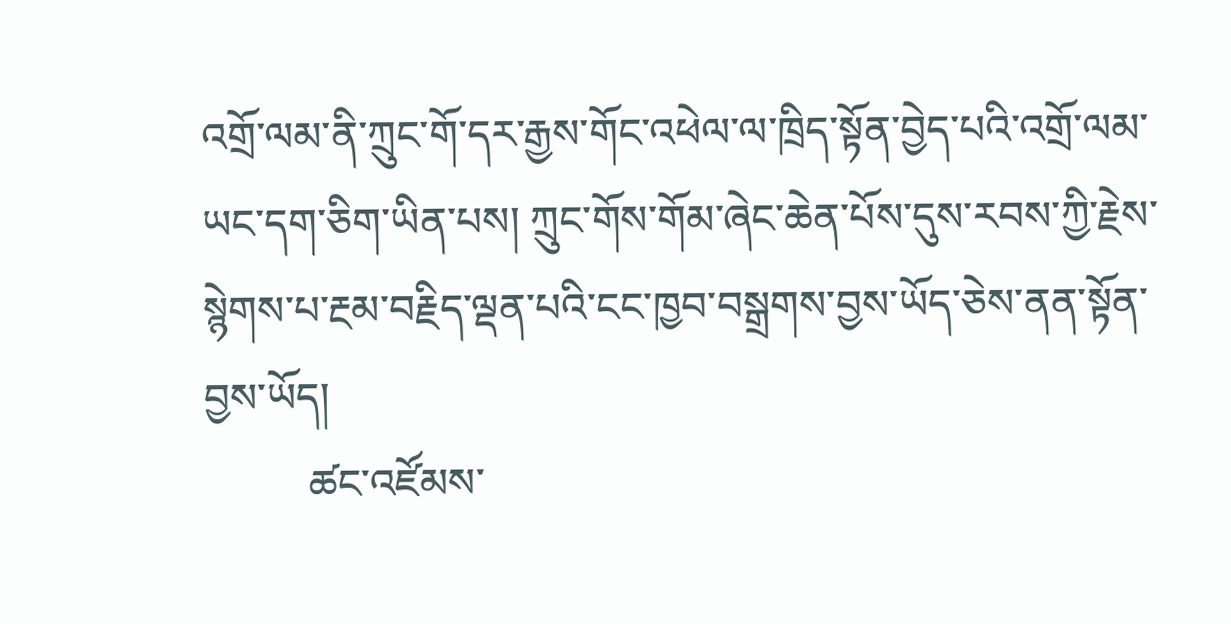འགྲོ་ལམ་ནི་ཀྲུང་གོ་དར་རྒྱས་གོང་འཕེལ་ལ་ཁྲིད་སྟོན་བྱེད་པའི་འགྲོ་ལམ་ཡང་དག་ཅིག་ཡིན་པས། ཀྲུང་གོས་གོམ་ཞེང་ཆེན་པོས་དུས་རབས་ཀྱི་རྗེས་སྙེགས་པ་རྔམ་བརྗིད་ལྡན་པའི་ངང་ཁྱབ་བསྒྲགས་བྱས་ཡོད་ཅེས་ནན་སྟོན་བྱས་ཡོད།
          ཚང་འཛོམས་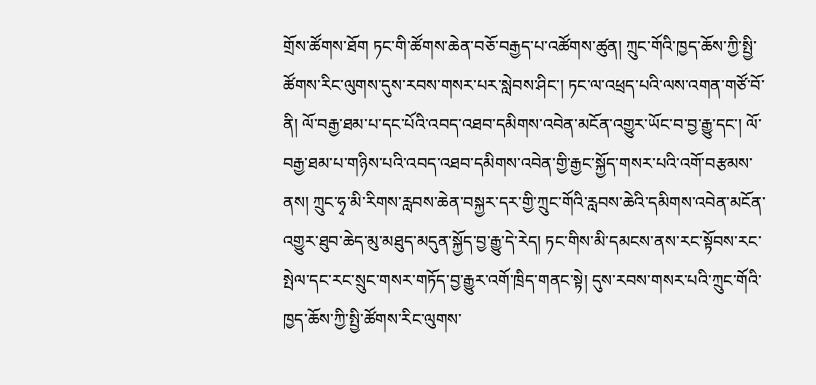གྲོས་ཚོགས་ཐོག ཏང་གི་ཚོགས་ཆེན་བཅོ་བརྒྱད་པ་འཚོགས་ཚུན། ཀྲུང་གོའི་ཁྱད་ཆོས་ཀྱི་སྤྱི་ཚོགས་རིང་ལུགས་དུས་རབས་གསར་པར་སླེབས་ཤིང་། ཏང་ལ་འཕྲད་པའི་ལས་འགན་གཙོ་བོ་ནི། ལོ་བརྒྱ་ཐམ་པ་དང་པོའི་འབད་འཐབ་དམིགས་འབེན་མངོན་འགྱུར་ཡོང་བ་བྱ་རྒྱུ་དང་། ལོ་བརྒྱ་ཐམ་པ་གཉིས་པའི་འབད་འཐབ་དམིགས་འབེན་གྱི་རྒྱང་སྐྱོད་གསར་པའི་འགོ་བརྩམས་ནས། ཀྲུང་ཧྭ་མི་རིགས་རླབས་ཆེན་བསྐྱར་དར་གྱི་ཀྲུང་གོའི་རླབས་ཆེའི་དམིགས་འབེན་མངོན་འགྱུར་ཐུབ་ཆེད་མུ་མཐུད་མདུན་སྐྱོད་བྱ་རྒྱུ་དེ་རེད། ཏང་གིས་མི་དམངས་ནས་རང་སྟོབས་རང་སྤེལ་དང་རང་སྲུང་གསར་གཏོད་བྱ་རྒྱུར་འགོ་ཁྲིད་གནང་སྟེ། དུས་རབས་གསར་པའི་ཀྲུང་གོའི་ཁྱད་ཆོས་ཀྱི་སྤྱི་ཚོགས་རིང་ལུགས་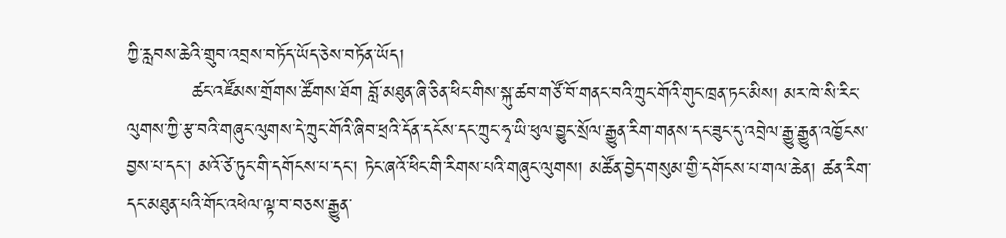ཀྱི་རླབས་ཆེའི་གྲུབ་འབྲས་བཏོད་ཡོད་ཅེས་བཏོན་ཡོད།
          ཚང་འཛོམས་གྲོགས་ཚོགས་ཐོག བློ་མཐུན་ཞི་ཅིན་ཕིང་གིས་སྐུ་ཚབ་གཙོ་བོ་གནང་བའི་ཀྲུང་གོའི་གུང་ཁྲན་ཏང་མིས། མར་ཁེ་སི་རིང་ལུགས་ཀྱི་རྩ་བའི་གཞུང་ལུགས་དེ་ཀྲུང་གོའི་ཞིབ་ཕྲའི་དོན་དངོས་དང་ཀྲུང་ཧྭ་ཡི་ཕུལ་བྱུང་སྲོལ་རྒྱུན་རིག་གནས་དང་ཟུང་དུ་འབྲེལ་རྒྱུ་རྒྱུན་འཁྱོངས་བྱས་པ་དང་། མའོ་ཙེ་ཏུང་གི་དགོངས་པ་དང་། ཏེང་ཞའོ་ཕིང་གི་རིགས་པའི་གཞུང་ལུགས། མཚོན་བྱེད་གསུམ་གྱི་དགོངས་པ་གལ་ཆེན། ཚན་རིག་དང་མཐུན་པའི་གོང་འཕེལ་ལྟ་བ་བཅས་རྒྱུན་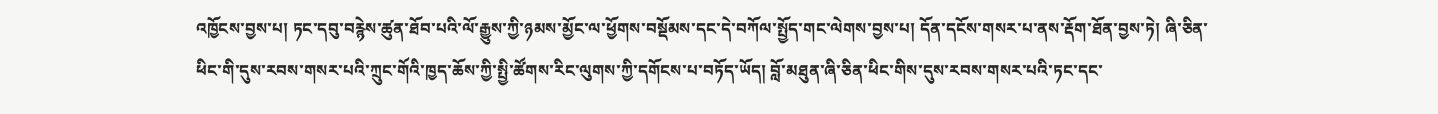འཁྱོངས་བྱས་པ། ཏང་དབུ་བརྙེས་ཚུན་ཐོབ་པའི་ལོ་རྒྱུས་ཀྱི་ཉམས་མྱོང་ལ་ཕྱོགས་བསྡོམས་དང་དེ་བཀོལ་སྤྱོད་གང་ལེགས་བྱས་པ། དོན་དངོས་གསར་པ་ནས་རྡོག་ཐོན་བྱས་ཏེ། ཞི་ཅིན་ཕིང་གི་དུས་རབས་གསར་པའི་ཀྲུང་གོའི་ཁྱད་ཆོས་ཀྱི་སྤྱི་ཚོགས་རིང་ལུགས་ཀྱི་དགོངས་པ་བཏོད་ཡོད། བློ་མཐུན་ཞི་ཅིན་ཕིང་གིས་དུས་རབས་གསར་པའི་ཏང་དང་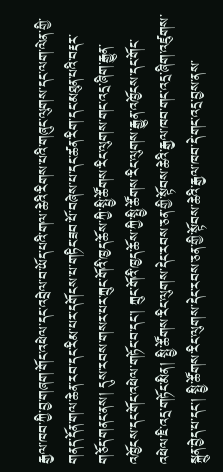རྒྱལ་ཁབ་ཀྱི་བྱ་གཞག་གོང་འཕེལ་དང་འབྲེལ་བ་ཡོད་པའི་གལ་ཆེའི་རིགས་པའི་གཞུང་ལུགས་དང་ལག་ལེན་གྱི་གནད་དོན་གལ་ཆེན་རབ་དང་རིམ་པར་དགོངས་པ་གཏིང་ཟབ་པོ་བཞེས་པ་དང་ཚན་རིག་དང་མཐུན་པའི་བརྡར་གཅོད་གནང་ནས། དུས་རབས་གསར་པར་ཀྲུང་གོའི་ཁྱད་ཆོས་ཀྱི་སྤྱི་ཚོགས་རིང་ལུགས་གང་འདྲ་ཞིག་རྒྱུན་འཁྱོངས་དང་གོང་འཕེལ་གཏོང་བ་དང་། ཀྲུང་གོའི་ཁྱད་ཆོས་ཀྱི་སྤྱི་ཚོགས་རིང་ལུགས་རྒྱུན་འཁྱོངས་དང་གོང་འཕེལ་ཇི་འདྲ་གཏོང་མིན། སྤྱི་ཚོགས་རིང་ལུགས་དེང་རབས་ཅན་གྱི་སྟོབས་ཆེའི་རྒྱལ་ཁབ་གང་འདྲ་ཞིག་འཛུགས་སྐྲུན་བྱེད་པ་དང་། སྤྱི་ཚོགས་རིང་ལུགས་དེང་རབས་ཅན་གྱི་སྟོབས་ཆེའི་རྒྱལ་ཁབ་དེ་གང་འདྲ་བྱས་ནས་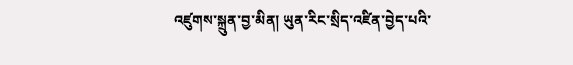འཛུགས་སྐྲུན་བྱ་མིན། ཡུན་རིང་སྲིད་འཛིན་བྱེད་པའི་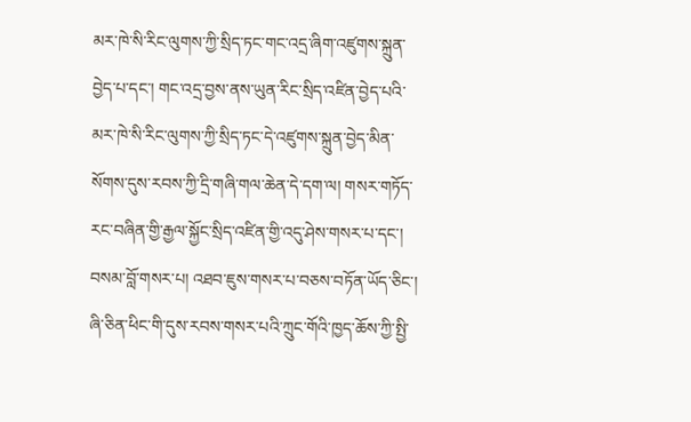མར་ཁེ་སི་རིང་ལུགས་ཀྱི་སྲིད་ཏང་གང་འདྲ་ཞིག་འཛུགས་སྐྲུན་བྱེད་པ་དང་། གང་འདྲ་བྱས་ནས་ཡུན་རིང་སྲིད་འཛིན་བྱེད་པའི་མར་ཁེ་སི་རིང་ལུགས་ཀྱི་སྲིད་ཏང་དེ་འཛུགས་སྐྲུན་བྱེད་མིན་སོགས་དུས་རབས་ཀྱི་དྲི་གཞི་གལ་ཆེན་དེ་དག་ལ། གསར་གཏོད་རང་བཞིན་གྱི་རྒྱལ་སྐྱོང་སྲིད་འཛིན་གྱི་འདུ་ཤེས་གསར་པ་དང་། བསམ་བློ་གསར་པ། འཐབ་ཇུས་གསར་པ་བཅས་བཏོན་ཡོད་ཅིང་། ཞི་ཅིན་ཕིང་གི་དུས་རབས་གསར་པའི་ཀྲུང་གོའི་ཁྱད་ཆོས་ཀྱི་སྤྱི་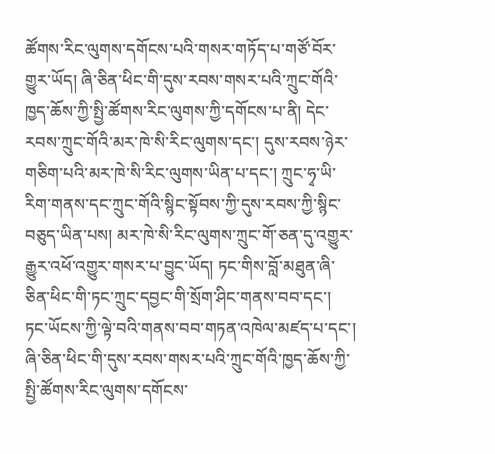ཚོགས་རིང་ལུགས་དགོངས་པའི་གསར་གཏོད་པ་གཙོ་བོར་གྱུར་ཡོད། ཞི་ཅིན་ཕིང་གི་དུས་རབས་གསར་པའི་ཀྲུང་གོའི་ཁྱད་ཆོས་ཀྱི་སྤྱི་ཚོགས་རིང་ལུགས་ཀྱི་དགོངས་པ་ནི། དེང་རབས་ཀྲུང་གོའི་མར་ཁེ་སི་རིང་ལུགས་དང་། དུས་རབས་ཉེར་གཅིག་པའི་མར་ཁེ་སི་རིང་ལུགས་ཡིན་པ་དང་། ཀྲུང་ཧྭ་ཡི་རིག་གནས་དང་ཀྲུང་གོའི་སྙིང་སྟོབས་ཀྱི་དུས་རབས་ཀྱི་སྙིང་བཅུད་ཡིན་པས། མར་ཁེ་སི་རིང་ལུགས་ཀྲུང་གོ་ཅན་དུ་འགྱུར་རྒྱུར་འཕོ་འགྱུར་གསར་པ་བྱུང་ཡོད། ཏང་གིས་བློ་མཐུན་ཞི་ཅིན་ཕིང་གི་ཏང་ཀྲུང་དབྱང་གི་སྲོག་ཤིང་གནས་བབ་དང་། ཏང་ཡོངས་ཀྱི་ལྟེ་བའི་གནས་བབ་གཏན་འཁེལ་མཛད་པ་དང་། ཞི་ཅིན་ཕིང་གི་དུས་རབས་གསར་པའི་ཀྲུང་གོའི་ཁྱད་ཆོས་ཀྱི་སྤྱི་ཚོགས་རིང་ལུགས་དགོངས་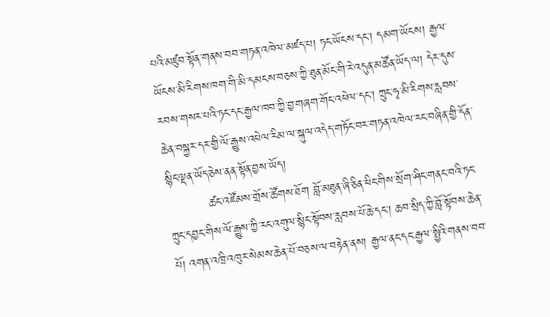པའི་མཛུབ་སྟོན་གནས་བབ་གཏན་འཁེལ་མཛད་པ། ཏང་ཡོངས་དང་། དམག་ཡོངས། རྒྱལ་ཡོངས་མི་རིགས་ཁག་གི་མི་དམངས་བཅས་ཀྱི་ཐུན་མོང་གི་རེ་འདུན་མཚོན་ཡོད་ལ། དེར་དུས་རབས་གསར་པའི་ཏང་དང་རྒྱལ་ཁབ་ཀྱི་བྱ་གཞག་གོང་འཕེལ་དང་། ཀྲུང་ཧྭ་མི་རིགས་རླབས་ཆེན་བསྐྱར་དར་གྱི་ལོ་རྒྱུས་འཕེལ་རིམ་ལ་སྐུལ་འདེད་གཏོང་བར་གཏན་འཁེལ་རང་བཞིན་གྱི་དོན་སྙིང་ལྡན་ཡོད་ཅེས་ནན་སྟོན་བྱས་ཡོད།
          ཚང་འཛོམས་གྲོས་ཚོགས་ཐོག བློ་མཐུན་ཞི་ཅིན་ཕིང་གིས་སྲོག་ཤིང་གནང་བའི་ཏང་ཀྲུང་དབྱང་གིས་ལོ་རྒྱུས་ཀྱི་རང་འགུལ་སྙིང་སྟོབས་རླབས་པོ་ཆེ་དང་། ཆབ་སྲིད་ཀྱི་བློ་སྟོབས་ཆེན་པོ། འགན་འཁྲི་འཁུར་སེམས་ཆེན་པོ་བཅས་ལ་བརྟེན་ནས། རྒྱལ་ནང་དང་རྒྱལ་སྤྱིའི་གནས་བབ་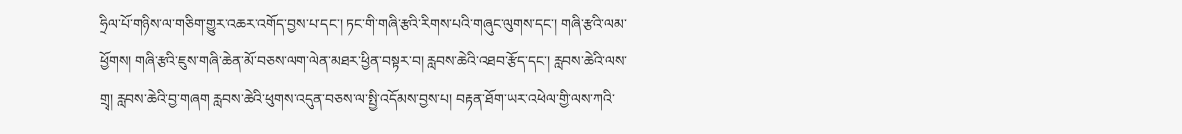ཧྲིལ་པོ་གཉིས་ལ་གཅིག་གྱུར་འཆར་འགོད་བྱས་པ་དང་། ཏང་གི་གཞི་རྩའི་རིགས་པའི་གཞུང་ལུགས་དང་། གཞི་རྩའི་ལམ་ཕྱོགས། གཞི་རྩའི་ཇུས་གཞི་ཆེན་མོ་བཅས་ལག་ལེན་མཐར་ཕྱིན་བསྟར་བ། རླབས་ཆེའི་འཐབ་རྩོད་དང་། རླབས་ཆེའི་ལས་གྲྭ། རླབས་ཆེའི་བྱ་གཞག རླབས་ཆེའི་ཕུགས་འདུན་བཅས་ལ་སྤྱི་འདོམས་བྱས་པ། བརྟན་ཐོག་ཡར་འཕེལ་གྱི་ལས་ཀའི་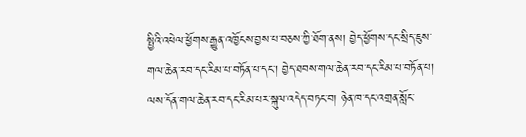སྤྱིའི་འཕེལ་ཕྱོགས་རྒྱུན་འཁྱོངས་བྱས་པ་བཅས་ཀྱི་ཐོག་ནས། བྱེད་ཕྱོགས་དང་སྲིད་ཇུས་གལ་ཆེན་རབ་དང་རིམ་པ་བཏོན་པ་དང་། བྱེད་ཐབས་གལ་ཆེན་རབ་དང་རིམ་པ་བཏོན་པ། ལས་དོན་གལ་ཆེན་རབ་དང་རིམ་པར་སྐུལ་འདེད་བཏང་བ། ཉེན་ཁ་དང་འགྲན་སློང་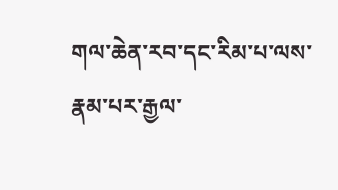གལ་ཆེན་རབ་དང་རིམ་པ་ལས་རྣམ་པར་རྒྱལ་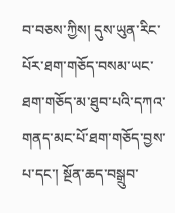བ་བཅས་ཀྱིས། དུས་ཡུན་རིང་པོར་ཐག་གཅོད་བསམ་ཡང་ཐག་གཅོད་མ་ཐུབ་པའི་དཀའ་གནད་མང་པོ་ཐག་གཅོད་བྱས་པ་དང་། སྔོན་ཆད་བསྒྲུབ་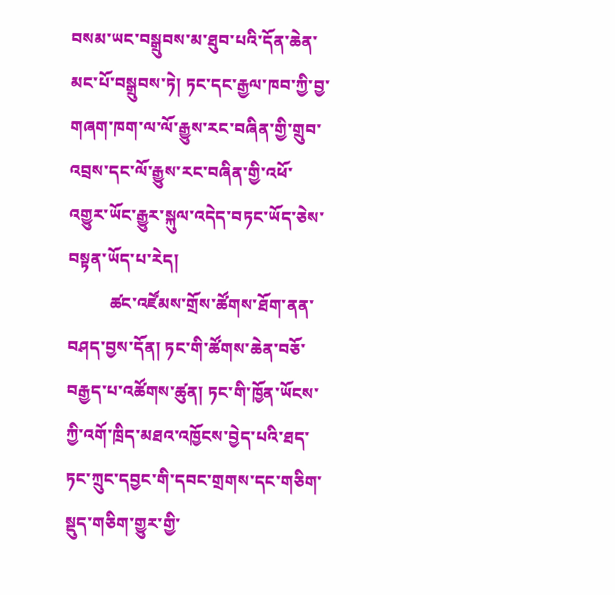བསམ་ཡང་བསྒྲུབས་མ་ཐུབ་པའི་དོན་ཆེན་མང་པོ་བསྒྲུབས་ཏེ། ཏང་དང་རྒྱལ་ཁབ་ཀྱི་བྱ་གཞག་ཁག་ལ་ལོ་རྒྱུས་རང་བཞིན་གྱི་གྲུབ་འབྲས་དང་ལོ་རྒྱུས་རང་བཞིན་གྱི་འཕོ་འགྱུར་ཡོང་རྒྱུར་སྐུལ་འདེད་བཏང་ཡོད་ཅེས་བསྟན་ཡོད་པ་རེད།
          ཚང་འཛོམས་གྲོས་ཚོགས་ཐོག་ནན་བཤད་བྱས་དོན། ཏང་གི་ཚོགས་ཆེན་བཅོ་བརྒྱད་པ་འཚོགས་ཚུན། ཏང་གི་ཁྱོན་ཡོངས་ཀྱི་འགོ་ཁྲིད་མཐའ་འཁྱོངས་བྱེད་པའི་ཐད་ཏང་ཀྲུང་དབྱང་གི་དབང་གྲགས་དང་གཅིག་སྡུད་གཅིག་གྱུར་གྱི་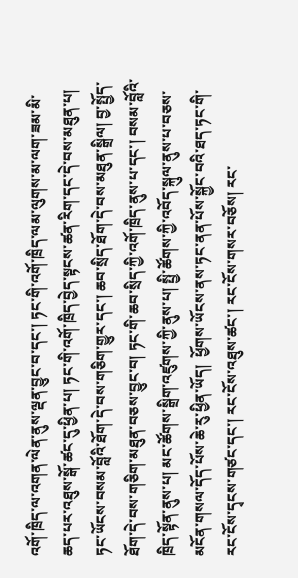འགོ་ཁྲིད་ལ་འགན་ལེན་ནུས་ལྡན་བྱུང་བ་དང་། ཏང་གི་འགོ་ཁྲིད་ལམ་ལུགས་མ་ལག་ཟམ་མི་ཆད་པར་འཐུས་སྒོ་ཚང་དུ་ཕྱིན་པ། ཏང་གི་འགོ་ཁྲིད་བྱེད་སྟངས་ཚན་རིག་དང་དེ་བས་མཐུན་པ། ཏང་ཡོངས་བསམ་བློའི་ཐོག་དེ་བས་གཅིག་གྱུར་དང་། ཆབ་སྲིད་ཐོག་དེ་བས་མཐུན་སྒྲིལ། བྱ་སྤྱོད་ཐོག་དེ་བས་གཅིག་མཐུན་བཅས་བྱུང་བ། ཏང་གི་ཆབ་སྲིད་ཀྱི་འགོ་ཁྲིད་ནུས་པ་དང་། བསམ་བློའི་ཁྲིད་སྟོན་ནུས་པ། མང་ཚོགས་སྒྲིག་འཛུགས་ཀྱི་ནུས་པ། སྤྱི་ཚོགས་ཀྱི་འབོད་སྐུལ་ནུས་པ་བཅས་མངོན་གསལ་དོད་པོས་ཆེ་རུ་ཕྱིན་ཡོད།  ཕྱོགས་ཡོངས་ནས་ཏང་ནན་པོས་སྐྱོང་བའི་ཐད་ཏང་གི་རང་ངོས་དྭངས་གཙང་དང་། རང་ངོས་འཐུས་ཚང་། རང་ངོས་གསར་བཅོས། རང་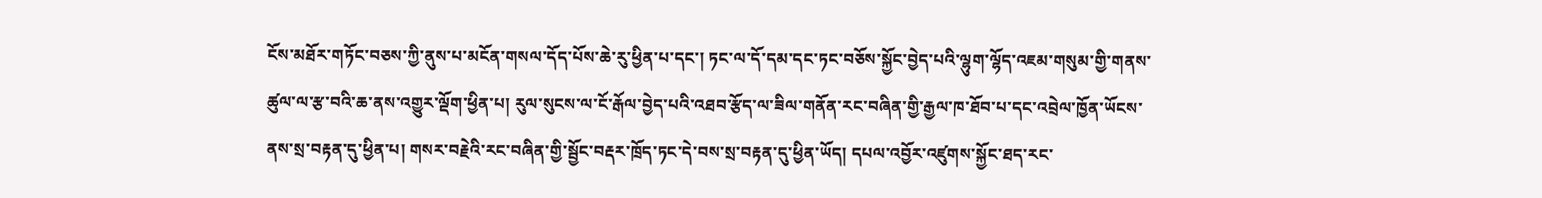ངོས་མཐོར་གཏོང་བཅས་ཀྱི་ནུས་པ་མངོན་གསལ་དོད་པོས་ཆེ་རུ་ཕྱིན་པ་དང་། ཏང་ལ་དོ་དམ་དང་ཏང་བཅོས་སྐྱོང་བྱེད་པའི་ལྷུག་ལྷོད་འཇམ་གསུམ་གྱི་གནས་ཚུལ་ལ་རྩ་བའི་ཆ་ནས་འགྱུར་ལྡོག་ཕྱིན་པ། རུལ་སུངས་ལ་ངོ་རྒོལ་བྱེད་པའི་འཐབ་རྩོད་ལ་ཟིལ་གནོན་རང་བཞིན་གྱི་རྒྱལ་ཁ་ཐོབ་པ་དང་འབྲེལ་ཁྱོན་ཡོངས་ནས་སྲ་བརྟན་དུ་ཕྱིན་པ། གསར་བརྗེའི་རང་བཞིན་གྱི་སྦྱོང་བརྡར་ཁྲོད་ཏང་དེ་བས་སྲ་བརྟན་དུ་ཕྱིན་ཡོད། དཔལ་འབྱོར་འཛུགས་སྐྱོང་ཐད་རང་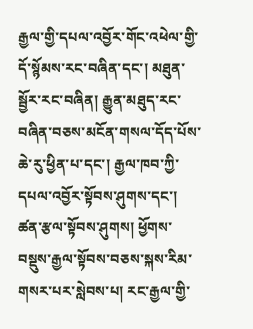རྒྱལ་གྱི་དཔལ་འབྱོར་གོང་འཕེལ་གྱི་དོ་སྙོམས་རང་བཞིན་དང་། མཐུན་སྦྱོར་རང་བཞིན། རྒྱུན་མཐུད་རང་བཞིན་བཅས་མངོན་གསལ་དོད་པོས་ཆེ་རུ་ཕྱིན་པ་དང་། རྒྱལ་ཁབ་ཀྱི་དཔལ་འབྱོར་སྟོབས་ཤུགས་དང་། ཚན་རྩལ་སྟོབས་ཤུགས། ཕྱོགས་བསྡུས་རྒྱལ་སྟོབས་བཅས་སྐས་རིམ་གསར་པར་སླེབས་པ། རང་རྒྱལ་གྱི་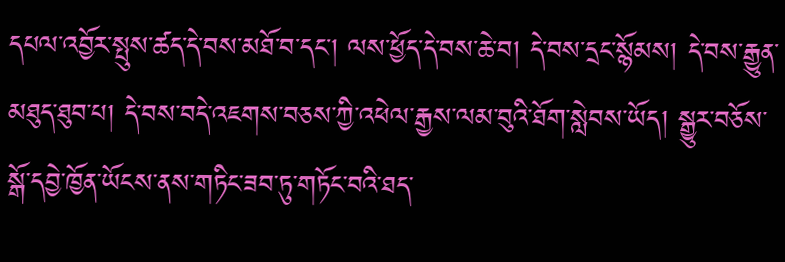དཔལ་འབྱོར་སྤུས་ཚད་དེ་བས་མཐོ་བ་དང་། ལས་ཕྱོད་དེ་བས་ཆེ་བ། དེ་བས་དྲང་སྙོམས། དེ་བས་རྒྱུན་མཐུད་ཐུབ་པ། དེ་བས་བདེ་འཇགས་བཅས་ཀྱི་འཕེལ་རྒྱས་ལམ་བུའི་ཐོག་སླེབས་ཡོད། སྒྱུར་བཅོས་སྒོ་དབྱེ་ཁྱོན་ཡོངས་ནས་གཏིང་ཟབ་ཏུ་གཏོང་བའི་ཐད་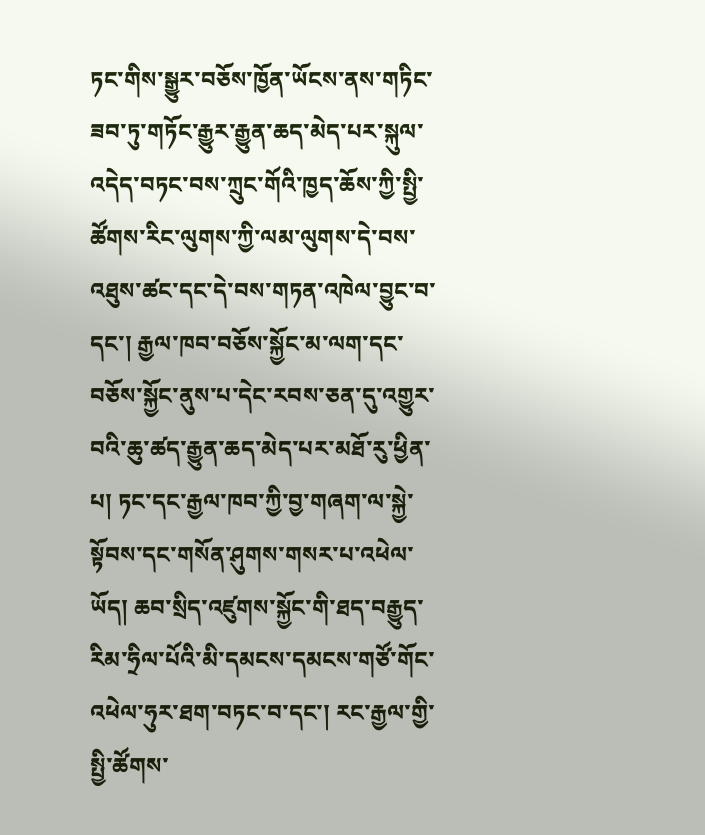ཏང་གིས་སྒྱུར་བཅོས་ཁྱོན་ཡོངས་ནས་གཏིང་ཟབ་ཏུ་གཏོང་རྒྱུར་རྒྱུན་ཆད་མེད་པར་སྐུལ་འདེད་བཏང་བས་ཀྲུང་གོའི་ཁྱད་ཆོས་ཀྱི་སྤྱི་ཚོགས་རིང་ལུགས་ཀྱི་ལམ་ལུགས་དེ་བས་འཐུས་ཚང་དང་དེ་བས་གཏན་འཁེལ་བྱུང་བ་དང་། རྒྱལ་ཁབ་བཅོས་སྐྱོང་མ་ལག་དང་བཅོས་སྐྱོང་ནུས་པ་དེང་རབས་ཅན་དུ་འགྱུར་བའི་ཆུ་ཚད་རྒྱུན་ཆད་མེད་པར་མཐོ་རུ་ཕྱིན་པ། ཏང་དང་རྒྱལ་ཁབ་ཀྱི་བྱ་གཞག་ལ་སྐྱེ་སྟོབས་དང་གསོན་ཤུགས་གསར་པ་འཕེལ་ཡོད། ཆབ་སྲིད་འཛུགས་སྐྱོང་གི་ཐད་བརྒྱུད་རིམ་ཧྲིལ་པོའི་མི་དམངས་དམངས་གཙོ་གོང་འཕེལ་ཧུར་ཐག་བཏང་བ་དང་། རང་རྒྱལ་གྱི་སྤྱི་ཚོགས་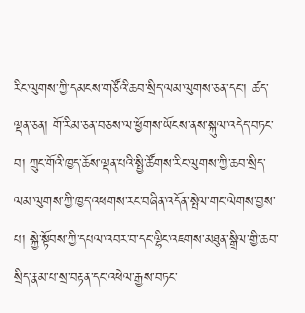རིང་ལུགས་ཀྱི་དམངས་གཙོའི་ཆབ་སྲིད་ལམ་ལུགས་ཅན་དང་། ཚད་ལྡན་ཅན། གོ་རིམ་ཅན་བཅས་ལ་ཕྱོགས་ཡོངས་ནས་སྐུལ་འདེད་བཏང་བ། ཀྲུང་གོའི་ཁྱད་ཆོས་ལྡན་པའི་སྤྱི་ཚོགས་རིང་ལུགས་ཀྱི་ཆབ་སྲིད་ལམ་ལུགས་ཀྱི་ཁྱད་འཕགས་རང་བཞིན་འདོན་སྤེལ་གང་ལེགས་བྱས་པ། སྐྱེ་སྟོབས་ཀྱི་དཔལ་འབར་བ་དང་ལྷིང་འཇགས་མཐུན་སྒྲིལ་གྱི་ཆབ་སྲིད་རྣམ་པ་སྲ་བརྟན་དང་འཕེལ་རྒྱས་བཏང་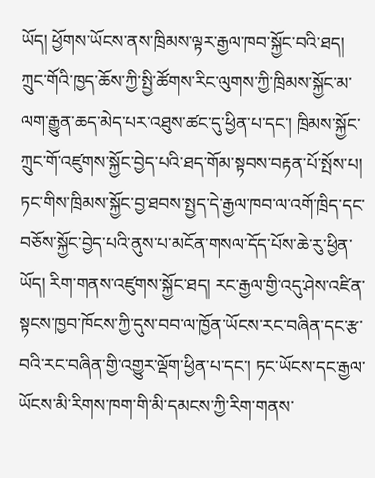ཡོད། ཕྱོགས་ཡོངས་ནས་ཁྲིམས་ལྟར་རྒྱལ་ཁབ་སྐྱོང་བའི་ཐད། ཀྲུང་གོའི་ཁྱད་ཆོས་ཀྱི་སྤྱི་ཚོགས་རིང་ལུགས་ཀྱི་ཁྲིམས་སྐྱོང་མ་ལག་རྒྱུན་ཆད་མེད་པར་འཐུས་ཚང་དུ་ཕྱིན་པ་དང་། ཁྲིམས་སྐྱོང་ཀྲུང་གོ་འཛུགས་སྐྱོང་བྱེད་པའི་ཐད་གོམ་སྟབས་བརྟན་པོ་སྤོས་པ། ཏང་གིས་ཁྲིམས་སྐྱོང་བྱ་ཐབས་སྤྱད་དེ་རྒྱལ་ཁབ་ལ་འགོ་ཁྲིད་དང་བཅོས་སྐྱོང་བྱེད་པའི་ནུས་པ་མངོན་གསལ་དོད་པོས་ཆེ་རུ་ཕྱིན་ཡོད། རིག་གནས་འཛུགས་སྐྱོང་ཐད། རང་རྒྱལ་གྱི་འདུ་ཤེས་འཛིན་སྟངས་ཁྱབ་ཁོངས་ཀྱི་དུས་བབ་ལ་ཁྱོན་ཡོངས་རང་བཞིན་དང་རྩ་བའི་རང་བཞིན་གྱི་འགྱུར་ལྡོག་ཕྱིན་པ་དང་། ཏང་ཡོངས་དང་རྒྱལ་ཡོངས་མི་རིགས་ཁག་གི་མི་དམངས་ཀྱི་རིག་གནས་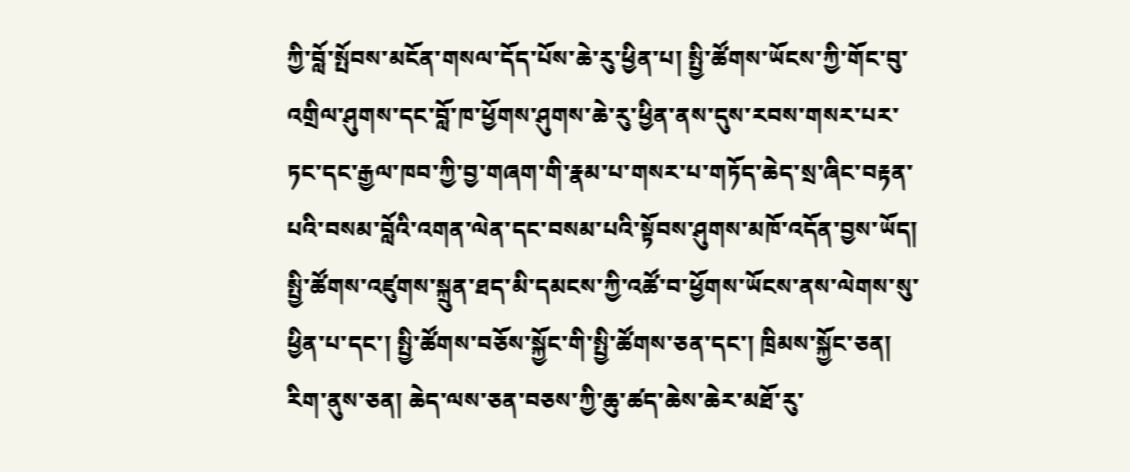ཀྱི་བློ་སྤོབས་མངོན་གསལ་དོད་པོས་ཆེ་རུ་ཕྱིན་པ། སྤྱི་ཚོགས་ཡོངས་ཀྱི་གོང་བུ་འགྲིལ་ཤུགས་དང་བློ་ཁ་ཕྱོགས་ཤུགས་ཆེ་རུ་ཕྱིན་ནས་དུས་རབས་གསར་པར་ཏང་དང་རྒྱལ་ཁབ་ཀྱི་བྱ་གཞག་གི་རྣམ་པ་གསར་པ་གཏོད་ཆེད་སྲ་ཞིང་བརྟན་པའི་བསམ་བློའི་འགན་ལེན་དང་བསམ་པའི་སྟོབས་ཤུགས་མཁོ་འདོན་བྱས་ཡོད། སྤྱི་ཚོགས་འཛུགས་སྐྲུན་ཐད་མི་དམངས་ཀྱི་འཚོ་བ་ཕྱོགས་ཡོངས་ནས་ལེགས་སུ་ཕྱིན་པ་དང་། སྤྱི་ཚོགས་བཅོས་སྐྱོང་གི་སྤྱི་ཚོགས་ཅན་དང་། ཁྲིམས་སྐྱོང་ཅན། རིག་ནུས་ཅན། ཆེད་ལས་ཅན་བཅས་ཀྱི་ཆུ་ཚད་ཆེས་ཆེར་མཐོ་རུ་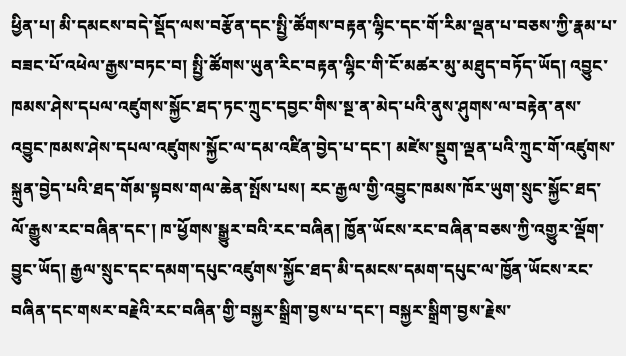ཕྱིན་པ། མི་དམངས་བདེ་སྡོད་ལས་བརྩོན་དང་སྤྱི་ཚོགས་བརྟན་ལྷིང་དང་གོ་རིམ་ལྡན་པ་བཅས་ཀྱི་རྣམ་པ་བཟང་པོ་འཕེལ་རྒྱས་བཏང་བ། སྤྱི་ཚོགས་ཡུན་རིང་བརྟན་ལྷིང་གི་ངོ་མཚར་མུ་མཐུད་བཏོད་ཡོད། འབྱུང་ཁམས་ཤེས་དཔལ་འཛུགས་སྐྱོང་ཐད་ཏང་ཀྲུང་དབྱང་གིས་སྔ་ན་མེད་པའི་ནུས་ཤུགས་ལ་བརྟེན་ནས་འབྱུང་ཁམས་ཤེས་དཔལ་འཛུགས་སྐྱོང་ལ་དམ་འཛིན་བྱེད་པ་དང་། མཛེས་སྡུག་ལྡན་པའི་ཀྲུང་གོ་འཛུགས་སྐྲུན་བྱེད་པའི་ཐད་གོམ་སྟབས་གལ་ཆེན་སྤོས་པས། རང་རྒྱལ་གྱི་འབྱུང་ཁམས་ཁོར་ཡུག་སྲུང་སྐྱོང་ཐད་ལོ་རྒྱུས་རང་བཞིན་དང་། ཁ་ཕྱོགས་སྒྱུར་བའི་རང་བཞིན། ཁྱོན་ཡོངས་རང་བཞིན་བཅས་ཀྱི་འགྱུར་ལྡོག་བྱུང་ཡོད། རྒྱལ་སྲུང་དང་དམག་དཔུང་འཛུགས་སྐྱོང་ཐད་མི་དམངས་དམག་དཔུང་ལ་ཁྱོན་ཡོངས་རང་བཞིན་དང་གསར་བརྗེའི་རང་བཞིན་གྱི་བསྐྱར་སྒྲིག་བྱས་པ་དང་། བསྐྱར་སྒྲིག་བྱས་རྗེས་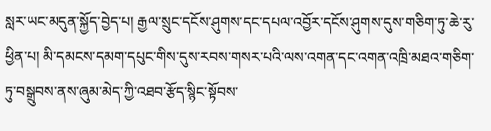སླར་ཡང་མདུན་སྐྱོད་བྱེད་པ། རྒྱལ་སྲུང་དངོས་ཤུགས་དང་དཔལ་འབྱོར་དངོས་ཤུགས་དུས་གཅིག་ཏུ་ཆེ་རུ་ཕྱིན་པ། མི་དམངས་དམག་དཔུང་གིས་དུས་རབས་གསར་པའི་ལས་འགན་དང་འགན་འཁྲི་མཐའ་གཅིག་ཏུ་བསྒྲུབས་ནས་ཞུམ་མེད་ཀྱི་འཐབ་རྩོད་སྙིང་སྟོབས་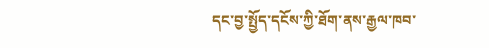དང་བྱ་སྤྱོད་དངོས་ཀྱི་ཐོག་ནས་རྒྱལ་ཁབ་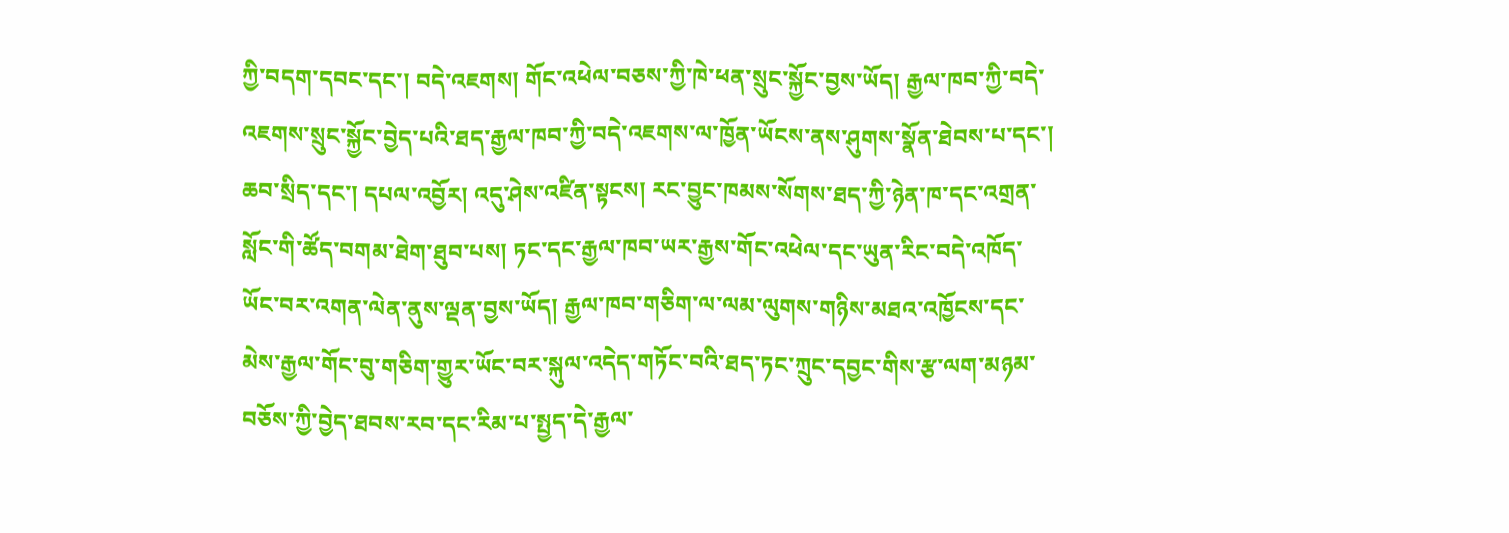ཀྱི་བདག་དབང་དང་། བདེ་འཇགས། གོང་འཕེལ་བཅས་ཀྱི་ཁེ་ཕན་སྲུང་སྐྱོང་བྱས་ཡོད། རྒྱལ་ཁབ་ཀྱི་བདེ་འཇགས་སྲུང་སྐྱོང་བྱེད་པའི་ཐད་རྒྱལ་ཁབ་ཀྱི་བདེ་འཇགས་ལ་ཁྱོན་ཡོངས་ནས་ཤུགས་སྣོན་ཐེབས་པ་དང་། ཆབ་སྲིད་དང་། དཔལ་འབྱོར། འདུ་ཤེས་འཛིན་སྟངས། རང་བྱུང་ཁམས་སོགས་ཐད་ཀྱི་ཉེན་ཁ་དང་འགྲན་སློང་གི་ཚོད་བགམ་ཐེག་ཐུབ་པས། ཏང་དང་རྒྱལ་ཁབ་ཡར་རྒྱས་གོང་འཕེལ་དང་ཡུན་རིང་བདེ་འཁོད་ཡོང་བར་འགན་ལེན་ནུས་ལྡན་བྱས་ཡོད། རྒྱལ་ཁབ་གཅིག་ལ་ལམ་ལུགས་གཉིས་མཐའ་འཁྱོངས་དང་མེས་རྒྱལ་གོང་བུ་གཅིག་གྱུར་ཡོང་བར་སྐུལ་འདེད་གཏོང་བའི་ཐད་ཏང་ཀྲུང་དབྱང་གིས་རྩ་ལག་མཉམ་བཅོས་ཀྱི་བྱེད་ཐབས་རབ་དང་རིམ་པ་སྤྱད་དེ་རྒྱལ་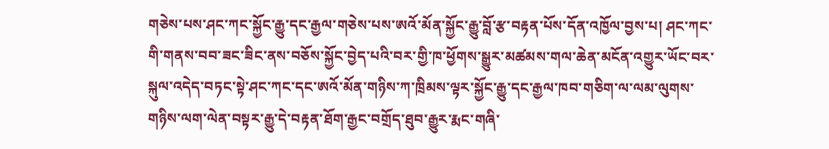གཅེས་པས་ཤང་ཀང་སྐྱོང་རྒྱུ་དང་རྒྱལ་གཅེས་པས་ཨའོ་མོན་སྐྱོང་རྒྱུ་བློ་རྩ་བརྟན་པོས་དོན་འཁྱོལ་བྱས་པ། ཤང་ཀང་གི་གནས་བབ་ཟང་ཟིང་ནས་བཅོས་སྐྱོང་བྱེད་པའི་བར་གྱི་ཁ་ཕྱོགས་སྒྱུར་མཚམས་གལ་ཆེན་མངོན་འགྱུར་ཡོང་བར་སྐུལ་འདེད་བཏང་སྟེ་ཤང་ཀང་དང་ཨའོ་མོན་གཉིས་ཀ་ཁྲིམས་ལྟར་སྐྱོང་རྒྱུ་དང་རྒྱལ་ཁབ་གཅིག་ལ་ལམ་ལུགས་གཉིས་ལག་ལེན་བསྟར་རྒྱུ་དེ་བརྟན་ཐོག་རྒྱང་བགྲོད་ཐུབ་རྒྱུར་རྨང་གཞི་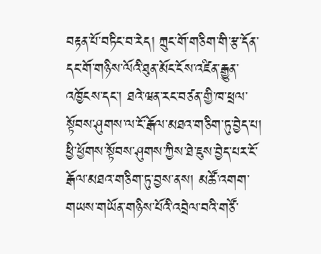བརྟན་པོ་བཏིང་བ་རེད། ཀྲུང་གོ་གཅིག་གི་རྩ་དོན་དང་གོ་གཉིས་ལོའི་ཐུན་མོང་ངོས་འཛིན་རྒྱུན་འཁྱོངས་དང་། ཐའེ་ཝན་རང་བཙན་གྱི་ཁ་ཕྲལ་སྟོབས་ཤུགས་ལ་ངོ་རྒོལ་མཐའ་གཅིག་ཏུ་བྱེད་པ། ཕྱི་ཕྱོགས་སྟོབས་ཤུགས་ཀྱིས་ཐེ་ཇུས་བྱེད་པར་ངོ་རྒོལ་མཐའ་གཅིག་ཏུ་བྱས་ནས། མཚོ་འགག་གཡས་གཡོན་གཉིས་པོའི་འབྲེལ་བའི་གཙོ་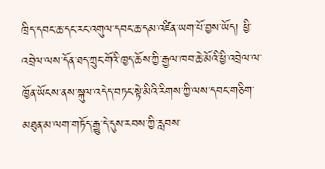ཁྲིད་དབང་ཆ་དང་རང་འགུལ་དབང་ཆ་དམ་འཛིན་ཡག་པོ་བྱས་ཡོད། ཕྱི་འབྲེལ་ལས་དོན་ཐད་ཀྲུང་གོའི་ཁྱད་ཆོས་ཀྱི་རྒྱལ་ཁབ་ཆེ་མོའི་ཕྱི་འབྲེལ་ལ་ཁྱོན་ཡོངས་ནས་སྐུལ་འདེད་བཏང་སྟེ་མིའི་རིགས་ཀྱི་ལས་དབང་གཅིག་མཐུན་མ་ལག་གཏོད་རྒྱུ་དེ་དུས་རབས་ཀྱི་རླབས་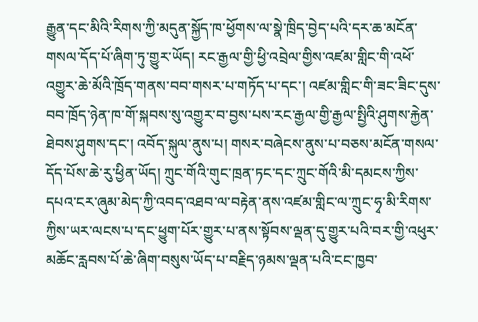རྒྱུན་དང་མིའི་རིགས་ཀྱི་མདུན་སྐྱོད་ཁ་ཕྱོགས་ལ་སྣེ་ཁྲིད་བྱེད་པའི་དར་ཆ་མངོན་གསལ་དོད་པོ་ཞིག་ཏུ་གྱུར་ཡོད། རང་རྒྱལ་གྱི་ཕྱི་འབྲེལ་གྱིས་འཛམ་གླིང་གི་འཕོ་འགྱུར་ཆེ་མོའི་ཁྲོད་གནས་བབ་གསར་པ་གཏོད་པ་དང་། འཛམ་གླིང་གི་ཟང་ཟིང་དུས་བབ་ཁྲོད་ཉེན་ཁ་གོ་སྐབས་སུ་འགྱུར་བ་བྱས་པས་རང་རྒྱལ་གྱི་རྒྱལ་སྤྱིའི་ཤུགས་རྐྱེན་ཐེབས་ཤུགས་དང་། འབོད་སྐུལ་ནུས་པ། གསར་བཞེངས་ནུས་པ་བཅས་མངོན་གསལ་དོད་པོས་ཆེ་རུ་ཕྱིན་ཡོད། ཀྲུང་གོའི་གུང་ཁྲན་ཏང་དང་ཀྲུང་གོའི་མི་དམངས་ཀྱིས་དཔའ་ངར་ཞུམ་མེད་ཀྱི་འབད་འཐབ་ལ་བརྟེན་ནས་འཛམ་གླིང་ལ་ཀྲུང་ཧྭ་མི་རིགས་ཀྱིས་ཡར་ལངས་པ་དང་ཕྱུག་པོར་གྱུར་པ་ནས་སྟོབས་ལྡན་དུ་གྱུར་པའི་བར་གྱི་འཕུར་མཆོང་རླབས་པོ་ཆེ་ཞིག་བསུས་ཡོད་པ་བརྗིད་ཉམས་ལྡན་པའི་ངང་ཁྱབ་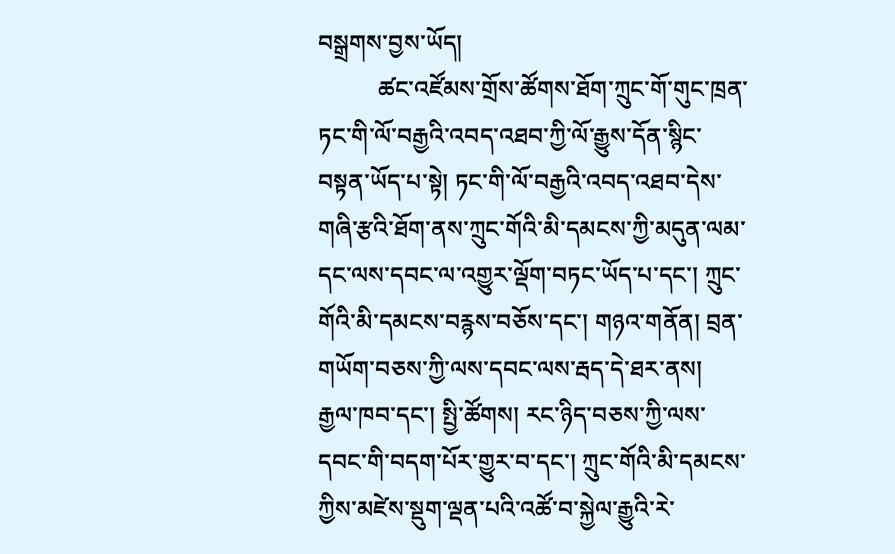བསྒྲགས་བྱས་ཡོད།
          ཚང་འཛོམས་གྲོས་ཚོགས་ཐོག་ཀྲུང་གོ་གུང་ཁྲན་ཏང་གི་ལོ་བརྒྱའི་འབད་འཐབ་ཀྱི་ལོ་རྒྱུས་དོན་སྙིང་བསྟན་ཡོད་པ་སྟེ། ཏང་གི་ལོ་བརྒྱའི་འབད་འཐབ་དེས་གཞི་རྩའི་ཐོག་ནས་ཀྲུང་གོའི་མི་དམངས་ཀྱི་མདུན་ལམ་དང་ལས་དབང་ལ་འགྱུར་ལྡོག་བཏང་ཡོད་པ་དང་། ཀྲུང་གོའི་མི་དམངས་བརྙས་བཅོས་དང་། གཉའ་གནོན། བྲན་གཡོག་བཅས་ཀྱི་ལས་དབང་ལས་རྦད་དེ་ཐར་ནས། རྒྱལ་ཁབ་དང་། སྤྱི་ཚོགས། རང་ཉིད་བཅས་ཀྱི་ལས་དབང་གི་བདག་པོར་གྱུར་བ་དང་། ཀྲུང་གོའི་མི་དམངས་ཀྱིས་མཛེས་སྡུག་ལྡན་པའི་འཚོ་བ་སྐྱེལ་རྒྱུའི་རེ་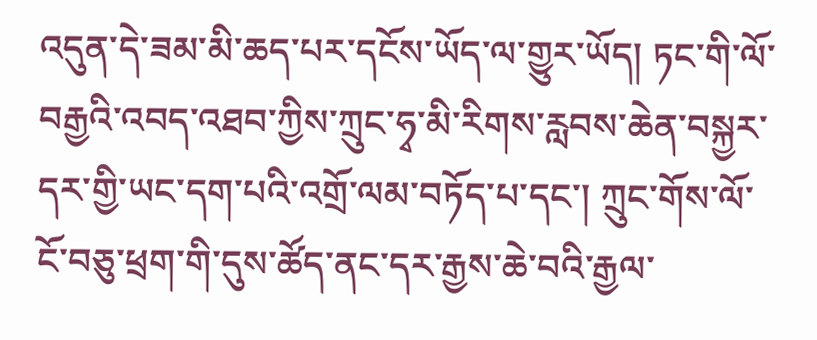འདུན་དེ་ཟམ་མི་ཆད་པར་དངོས་ཡོད་ལ་གྱུར་ཡོད། ཏང་གི་ལོ་བརྒྱའི་འབད་འཐབ་ཀྱིས་ཀྲུང་ཧྭ་མི་རིགས་རླབས་ཆེན་བསྐྱར་དར་གྱི་ཡང་དག་པའི་འགྲོ་ལམ་བཏོད་པ་དང་། ཀྲུང་གོས་ལོ་ངོ་བཅུ་ཕྲག་གི་དུས་ཚོད་ནང་དར་རྒྱས་ཆེ་བའི་རྒྱལ་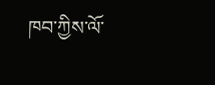ཁབ་ཀྱིས་ལོ་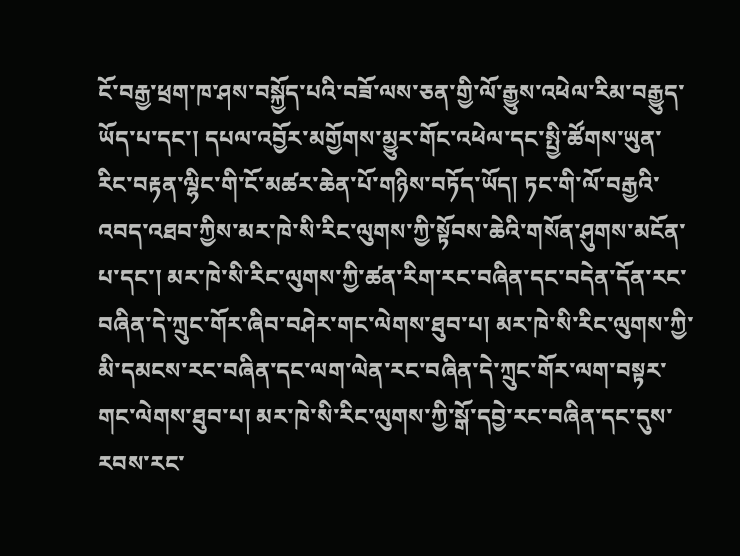ངོ་བརྒྱ་ཕྲག་ཁ་ཤས་བསྐྱོད་པའི་བཟོ་ལས་ཅན་གྱི་ལོ་རྒྱུས་འཕེལ་རིམ་བརྒྱུད་ཡོད་པ་དང་། དཔལ་འབྱོར་མགྱོགས་མྱུར་གོང་འཕེལ་དང་སྤྱི་ཚོགས་ཡུན་རིང་བརྟན་ལྷིང་གི་ངོ་མཚར་ཆེན་པོ་གཉིས་བཏོད་ཡོད། ཏང་གི་ལོ་བརྒྱའི་འབད་འཐབ་ཀྱིས་མར་ཁེ་སི་རིང་ལུགས་ཀྱི་སྟོབས་ཆེའི་གསོན་ཤུགས་མངོན་པ་དང་། མར་ཁེ་སི་རིང་ལུགས་ཀྱི་ཚན་རིག་རང་བཞིན་དང་བདེན་དོན་རང་བཞིན་དེ་ཀྲུང་གོར་ཞིབ་བཤེར་གང་ལེགས་ཐུབ་པ། མར་ཁེ་སི་རིང་ལུགས་ཀྱི་མི་དམངས་རང་བཞིན་དང་ལག་ལེན་རང་བཞིན་དེ་ཀྲུང་གོར་ལག་བསྟར་གང་ལེགས་ཐུབ་པ། མར་ཁེ་སི་རིང་ལུགས་ཀྱི་སྒོ་དབྱེ་རང་བཞིན་དང་དུས་རབས་རང་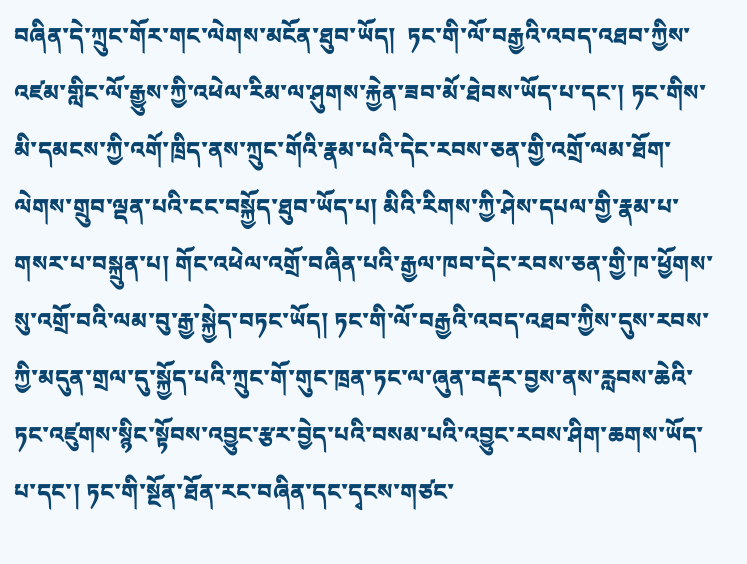བཞིན་དེ་ཀྲུང་གོར་གང་ལེགས་མངོན་ཐུབ་ཡོད།  ཏང་གི་ལོ་བརྒྱའི་འབད་འཐབ་ཀྱིས་འཛམ་གླིང་ལོ་རྒྱུས་ཀྱི་འཕེལ་རིམ་ལ་ཤུགས་རྐྱེན་ཟབ་མོ་ཐེབས་ཡོད་པ་དང་། ཏང་གིས་མི་དམངས་ཀྱི་འགོ་ཁྲིད་ནས་ཀྲུང་གོའི་རྣམ་པའི་དེང་རབས་ཅན་གྱི་འགྲོ་ལམ་ཐོག་ལེགས་གྲུབ་ལྡན་པའི་ངང་བསྐྱོད་ཐུབ་ཡོད་པ། མིའི་རིགས་ཀྱི་ཤེས་དཔལ་གྱི་རྣམ་པ་གསར་པ་བསྐྲུན་པ། གོང་འཕེལ་འགྲོ་བཞིན་པའི་རྒྱལ་ཁབ་དེང་རབས་ཅན་གྱི་ཁ་ཕྱོགས་སུ་འགྲོ་བའི་ལམ་བུ་རྒྱ་སྐྱེད་བཏང་ཡོད། ཏང་གི་ལོ་བརྒྱའི་འབད་འཐབ་ཀྱིས་དུས་རབས་ཀྱི་མདུན་གྲལ་དུ་སྐྱོད་པའི་ཀྲུང་གོ་གུང་ཁྲན་ཏང་ལ་ཞུན་བརྡར་བྱས་ནས་རླབས་ཆེའི་ཏང་འཛུགས་སྙིང་སྟོབས་འབྱུང་རྩར་བྱེད་པའི་བསམ་པའི་འབྱུང་རབས་ཤིག་ཆགས་ཡོད་པ་དང་། ཏང་གི་སྔོན་ཐོན་རང་བཞིན་དང་དྭངས་གཙང་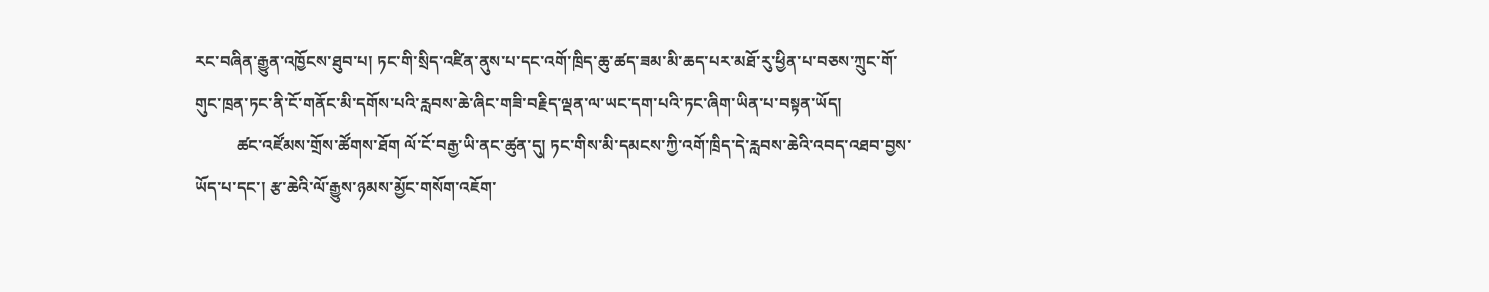རང་བཞིན་རྒྱུན་འཁྱོངས་ཐུབ་པ། ཏང་གི་སྲིད་འཛིན་ནུས་པ་དང་འགོ་ཁྲིད་ཆུ་ཚད་ཟམ་མི་ཆད་པར་མཐོ་རུ་ཕྱིན་པ་བཅས་ཀྲུང་གོ་གུང་ཁྲན་ཏང་ནི་ངོ་གནོང་མི་དགོས་པའི་རླབས་ཆེ་ཞིང་གཟི་བརྗིད་ལྡན་ལ་ཡང་དག་པའི་ཏང་ཞིག་ཡིན་པ་བསྟན་ཡོད།
          ཚང་འཛོམས་གྲོས་ཚོགས་ཐོག ལོ་ངོ་བརྒྱ་ཡི་ནང་ཚུན་དུ། ཏང་གིས་མི་དམངས་ཀྱི་འགོ་ཁྲིད་དེ་རླབས་ཆེའི་འབད་འཐབ་བྱས་ཡོད་པ་དང་། རྩ་ཆེའི་ལོ་རྒྱུས་ཉམས་མྱོང་གསོག་འཇོག་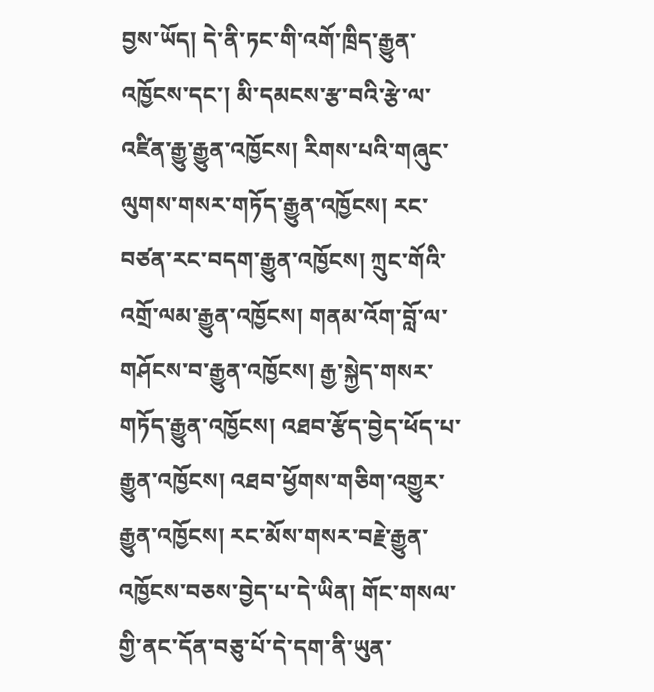བྱས་ཡོད། དེ་ནི་ཏང་གི་འགོ་ཁྲིད་རྒྱུན་འཁྱོངས་དང་། མི་དམངས་རྩ་བའི་རྩེ་ལ་འཛིན་རྒྱུ་རྒྱུན་འཁྱོངས། རིགས་པའི་གཞུང་ལུགས་གསར་གཏོད་རྒྱུན་འཁྱོངས། རང་བཙན་རང་བདག་རྒྱུན་འཁྱོངས། ཀྲུང་གོའི་འགྲོ་ལམ་རྒྱུན་འཁྱོངས། གནམ་འོག་བློ་ལ་གཤོངས་བ་རྒྱུན་འཁྱོངས། རྒྱ་སྐྱེད་གསར་གཏོད་རྒྱུན་འཁྱོངས། འཐབ་རྩོད་བྱེད་ཕོད་པ་རྒྱུན་འཁྱོངས། འཐབ་ཕྱོགས་གཅིག་འགྱུར་རྒྱུན་འཁྱོངས། རང་མོས་གསར་བརྗེ་རྒྱུན་འཁྱོངས་བཅས་བྱེད་པ་དེ་ཡིན། གོང་གསལ་གྱི་ནང་དོན་བཅུ་པོ་དེ་དག་ནི་ཡུན་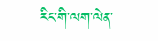རིང་གི་ལག་ལེན་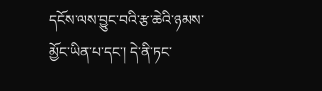དངོས་ལས་བྱུང་བའི་རྩ་ཆེའི་ཉམས་མྱོང་ཡིན་པ་དང་། དེ་ནི་ཏང་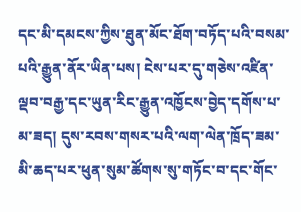དང་མི་དམངས་ཀྱིས་ཐུན་མོང་ཐོག་བཏོད་པའི་བསམ་པའི་རྒྱུན་ནོར་ཡིན་པས། ངེས་པར་དུ་གཅེས་འཛིན་ལྡབ་བརྒྱ་དང་ཡུན་རིང་རྒྱུན་འཁྱོངས་བྱེད་དགོས་པ་མ་ཟད། དུས་རབས་གསར་པའི་ལག་ལེན་ཁྲོད་ཟམ་མི་ཆད་པར་ཕུན་སུམ་ཚོགས་སུ་གཏོང་བ་དང་གོང་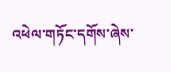འཕེལ་གཏོང་དགོས་ཞེས་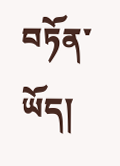བཏོན་ཡོད།